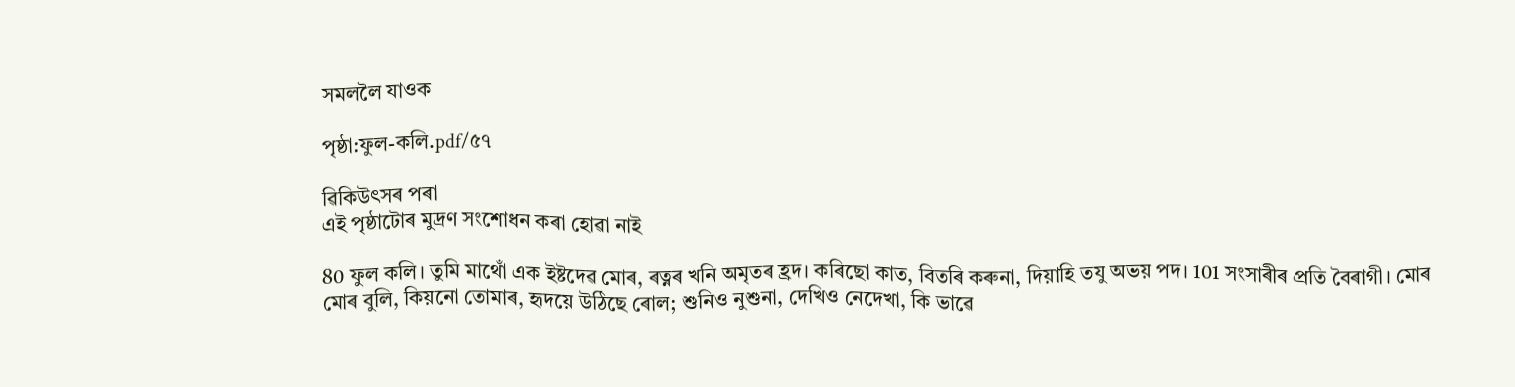সমললৈ যাওক

পৃষ্ঠা:ফুল-কলি.pdf/৫৭

ৱিকিউৎসৰ পৰা
এই পৃষ্ঠাটোৰ মুদ্ৰণ সংশোধন কৰা হোৱা নাই

80 ফুল কলি। তুমি মাথোঁ এক ইষ্টদেৱ মোৰ, ৰত্নৰ খনি অমৃতৰ হ্ৰদ। কৰিছো কাত, বিতৰি কৰুনা, দিয়াহি তযু অভয় পদ। 101 সংসাৰীৰ প্ৰতি বৈৰাগী। মোৰ মোৰ বুলি, কিয়নো তোমাৰ, হৃদয়ে উঠিছে ৰোল; শুনিও নুশুনা, দেখিও নেদেখা, কি ভাৱে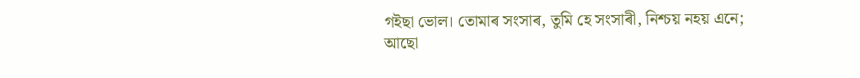গইছা ভোল। তোমাৰ সংসাৰ, তুমি হে সংসাৰী, নিশ্চয় নহয় এনে; আছো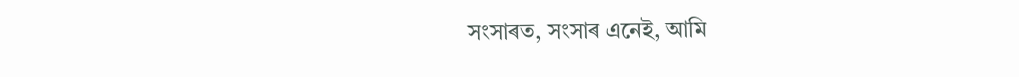সংসাৰত, সংসাৰ এনেই, আমি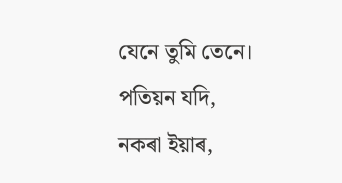যেনে তুমি তেনে। পতিয়ন যদি, নকৰা ইয়াৰ,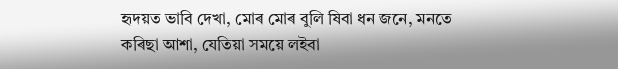হৃদয়ত ভাবি দেখা, মোৰ মোৰ বুলি ষিবা ধন জনে, মনতে কৰিছা আশা, যেতিয়া সময়ে লইবা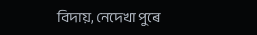বিদায়, নেদেখা পুৰে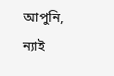আপুনি, ন্যাই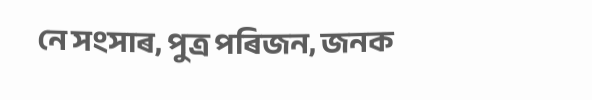নে সংসাৰ, পুত্ৰ পৰিজন, জনক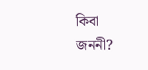কিবা জননী?